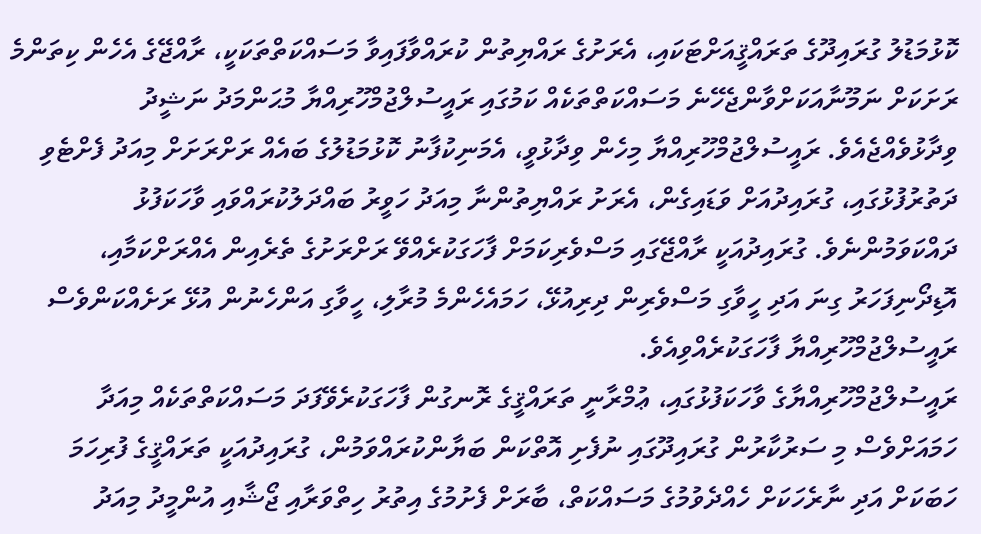ކޮޅުމަޑުލު ގުރައިދޫގެ ތަރައްޤީއަށްޓަކައި، އެރަށުގެ ރައްޔިތުން ކުރައްވާފައިވާ މަސައްކަތްތަކަކީ، ރާއްޖޭގެ އެހެން ކިތަންމެ ރަށަކަށް ނަމޫނާއަކަށްވާންޖެހޭނެ މަސައްކަތްތަކެއް ކަމުގައި ރައީސުލްޖުމްހޫރިއްޔާ މުޙަންމަދު ނަޝީދު ވިދާޅުވެއްޖެއެވެ. ރައީސުލްޖުމްހޫރިއްޔާ މިހެން ވިދާޅުވީ، އެމަނިކުފާނު ކޮޅުމަޑުލުގެ ބައެއް ރަށްރަށަށް މިއަދު ފެށްޓެވި ދަތުރުފުޅުގައި، ގުރައިދުއަށް ވަޑައިގެން، އެރަށު ރައްޔިތުންނާ މިއަދު ހަވީރު ބައްދަލުކުރައްވައި ވާހަކަފުޅު ދައްކަވަމުންނެވެ. ގުރައިދުއަކީ ރާއްޖޭގައި މަސްވެރިކަމަށް ފާހަގަކުރެއްވޭ ރަށްރަށުގެ ތެރެއިން އެއްރަށްކަމާއި، އޮޑިދޯނިފަހަރު ގިނަ އަދި ހީވާގި މަސްވެރިން ދިރިއުޅޭ، ހަމައެހެންމެ މުރާލި، ހީވާގި އަންހެނުން އުޅޭ ރަށެއްކަންވެސް ރައީސުލްޖުމްހޫރިއްޔާ ފާހަގަކުރެއްވިއެވެ.
ރައީސުލްޖުމްހޫރިއްޔާގެ ވާހަކަފުޅުގައި، ޢުމްރާނީ ތަރައްޤީގެ ރޮނގުން ފާހަގަކުރެވޭފަދަ މަސައްކަތްތަކެއް މިއަދާ ހަމައަށްވެސް މި ސަރުކާރުން ގުރައިދޫގައި ނުފެށި އޮތްކަން ބަޔާންކުރައްވަމުން، ގުރައިދުއަކީ ތަރައްޤީގެ ފުރިހަމަ ހަބަކަށް އަދި ނާރެހަކަށް ހެއްދެވުމުގެ މަސައްކަތް، ބާރަށް ފެށުމުގެ އިތުރު ހިތްވަރާއި ޖޯޝާއި އުންމީދު މިއަދު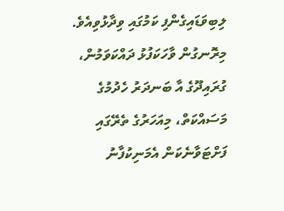ލިބިވަޑައިގެންފި ކަމުގައި ވިދާޅުވިއެވެ. މިރޮނގުން ވާހަކަފުޅު ދައްކަވަމުން، ގުރައިދޫގެ އާ ބަނދަރު ހެދުމުގެ މަސައްކަތް، މިއަހަރުގެ ތެރޭގައި ފަށްޓަވާނެކަން އެމަނިކުފާނު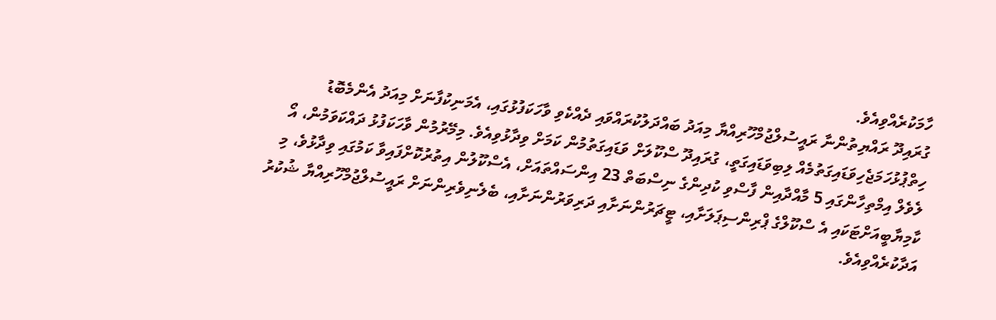ހާމަކުރެއްވިއެވެ.
ގުރައިދޫ ރައްޔިތުންނާ ރައީސުލްޖުމްހޫރިއްޔާ މިއަދު ބައްދަލުކުރައްވައި ދެއްކެވި ވާހަކަފުޅުގައި، އެމަނިކުފާނަށް މިއަދު އެންމެބޮޑު ހިތްޕުޅުހަމަޖެހިވަޑައިގަތުމެއް ލިބިވަޑައިގަތީ، ގުރައިދޫ ސްކޫލަށް ވަޑައިގަތުމުން ކަމަށް ވިދާޅުވިއެވެ. މިމޭރުމުން ވާހަކަފުޅު ދައްކަވަމުން، އޯ ލެވެލް އިމްތިހާންގައި 5 މާއްދާއިން ފާސްވި ކުދިންގެ ނިސްބަތް 23 އިންސައްތައަށް، އެސްކޫލުން އިތުރުކޮށްފައިވާ ކަމުގައި ވިދާޅުވެ، މި ކާމިޔާބީއަށްޓަކައި އެ ސްކޫލްގެ ޕްރިންސިޕަލަށާއި، ޓީޗަރުންނަށާއި ދަރިވަރުންނަށާއި، ބެލެނިވެރިންނަށް ރައީސުލްޖުމްހޫރިއްޔާ ޝުކުރު އަދާކުރެއްވިއެވެ.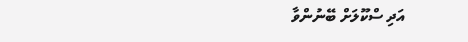އަދި ސްކޫލަށް ބޭނުންވާ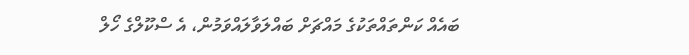ބައެއް ކަންތައްތަކުގެ މައްޗަށް ބައްލަވާލައްވަމުން، އެ ސްކޫލްގެ ހޯލް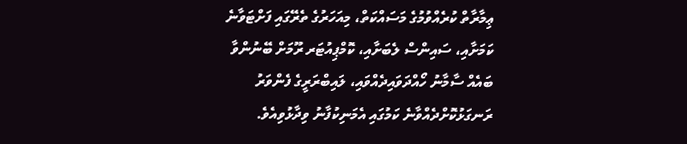ޢިމާރާތް ކުރެއްވުމުގެ މަސައްކަތް، މިއަހަރުގެ ތެރޭގައި ފަށްޓަވާނެ ކަމަށާއި، ސައިންސް ލެބަށާއި، ކޮމްޕިއުޓަރ ރޫމަށް ބޭނުންވާ ބައެއް ސާމާނު ހޯއްދަވައިދެއްވައި، ލައިބްރަރީގެ ފެންވަރު ރަނގަޅުކޮށްދެއްވާނެ ކަމުގައި އެމަނިކުފާނު ވިދާޅުވިއެވެ.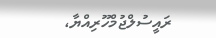ރައީސުލްޖުމްހޫރިއްޔާ،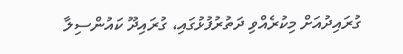ގުރައިދުއަށް މިކުރެއްވި ދަތުރުފުޅުގައި، ގުރައިދޫ ކައުންސިލާ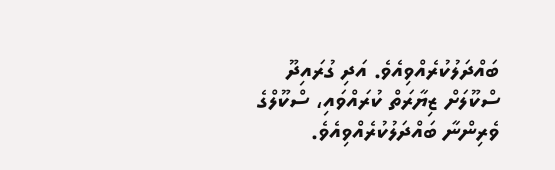ބައްދަލުކުރެއްވިއެވެ. އަދި ގުރައިދޫ ސްކޫލަށް ޒިޔާރަތް ކުރައްވައި، ސްކޫލްގެ ވެރިންނާ ބައްދަލުކުރެއްވިއެވެ.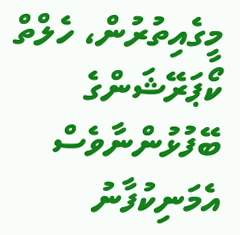މީގެއިތުރުން، ހެލްތް ކޯޕަރޭޝަންގެ ބޭފުޅުންނާވެސް އެމަނިކުފާނު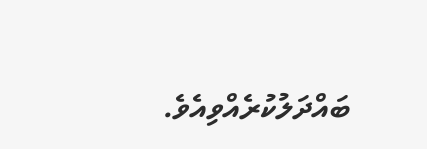ބައްދަލުކުރެއްވިއެވެ.